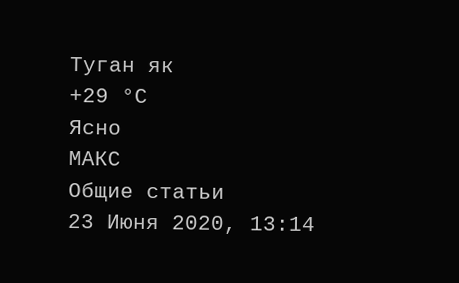Туган як
+29 °С
Ясно
МАКС
Общие статьи
23 Июня 2020, 13:14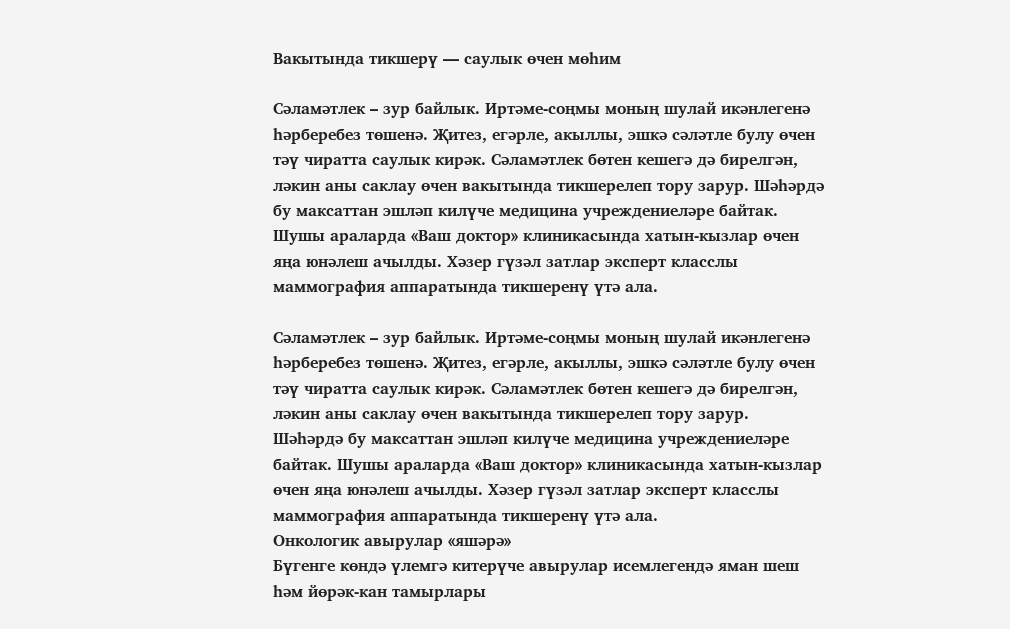Вакытында тикшерү — саулык өчен мөһим

Сәламәтлек – зур байлык. Иртәме-соңмы моның шулай икәнлегенә һәрберебез төшенә. Җитез, егәрле, акыллы, эшкә сәләтле булу өчен тәү чиратта саулык кирәк. Сәламәтлек бөтен кешегә дә бирелгән, ләкин аны саклау өчен вакытында тикшерелеп тору зарур. Шәһәрдә бу максаттан эшләп килүче медицина учреждениеләре байтак. Шушы араларда «Ваш доктор» клиникасында хатын-кызлар өчен яңа юнәлеш ачылды. Хәзер гүзәл затлар эксперт класслы маммография аппаратында тикшеренү үтә ала.

Сәламәтлек – зур байлык. Иртәме-соңмы моның шулай икәнлегенә һәрберебез төшенә. Җитез, егәрле, акыллы, эшкә сәләтле булу өчен тәү чиратта саулык кирәк. Сәламәтлек бөтен кешегә дә бирелгән, ләкин аны саклау өчен вакытында тикшерелеп тору зарур.
Шәһәрдә бу максаттан эшләп килүче медицина учреждениеләре байтак. Шушы араларда «Ваш доктор» клиникасында хатын-кызлар өчен яңа юнәлеш ачылды. Хәзер гүзәл затлар эксперт класслы маммография аппаратында тикшеренү үтә ала.
Онкологик авырулар «яшәрә»
Бүгенге көндә үлемгә китерүче авырулар исемлегендә яман шеш һәм йөрәк-кан тамырлары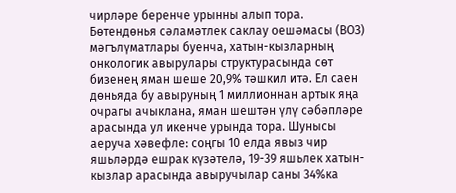чирләре беренче урынны алып тора. Бөтендөнья сәламәтлек саклау оешәмасы (ВОЗ) мәгълүматлары буенча, хатын-кызларның онкологик авырулары структурасында сөт бизенең яман шеше 20,9% тәшкил итә. Ел саен дөньяда бу авыруның 1 миллионнан артык яңа очрагы ачыклана, яман шештән үлү сәбәпләре арасында ул икенче урында тора. Шунысы аеруча хәвефле: соңгы 10 елда явыз чир яшьләрдә ешрак күзәтелә, 19-39 яшьлек хатын-кызлар арасында авыручылар саны 34%ка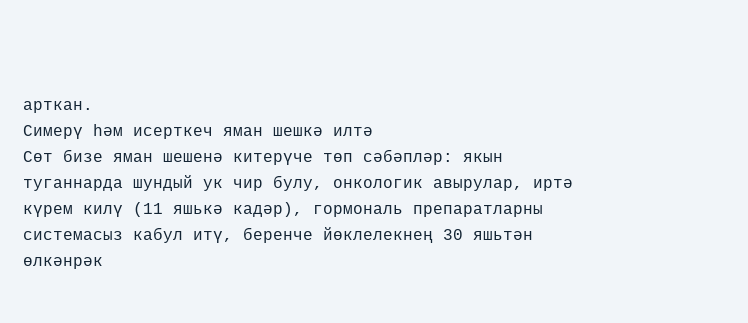арткан.
Симерү һәм исерткеч яман шешкә илтә
Сөт бизе яман шешенә китерүче төп сәбәпләр: якын туганнарда шундый ук чир булу, онкологик авырулар, иртә күрем килү (11 яшькә кадәр), гормональ препаратларны системасыз кабул итү, беренче йөклелекнең 30 яшьтән өлкәнрәк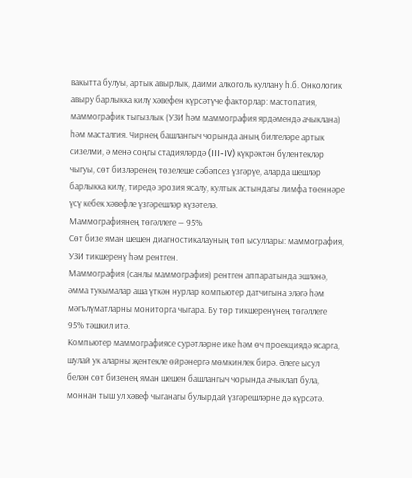вакытта булуы, артык авырлык, даими алкоголь куллану һ.б. Онкологик авыру барлыкка килү хәвефен күрсәтүче факторлар: мастопатия, маммографик тыгызлык (УЗИ һәм маммография ярдәмендә ачыклана) һәм масталгия. Чирнең башлангыч чорында аның билгеләре артык сизелми, ә менә соңгы стадияләрдә (III-IV) күкрәктән бүлентекләр чыгуы, сөт бизләренең төзелеше сәбәпсез үзгәрүе, аларда шешләр барлыкка килү, тиредә эрозия ясалу, култык астындагы лимфа төеннәре үсү кебек хәвефле үзгәрешләр күзәтелә.
Маммографиянең төгәллеге — 95%
Сөт бизе яман шешен диагностикалауның төп ысуллары: маммография, УЗИ тикшеренү һәм рентген.
Маммография (санлы маммография) рентген аппаратында эшләнә, әмма тукымалар аша үткән нурлар компьютер датчигына эләгә һәм мәгълүматларны мониторга чыгара. Бу төр тикшеренүнең төгәллеге 95% тәшкил итә.
Компьютер маммографиясе сурәтләрне ике һәм өч проекциядә ясарга, шулай ук аларны җентекле өйрәнергә мөмкинлек бирә. Әлеге ысул белән сөт бизенең яман шешен башлангыч чорында ачыклап була, моннан тыш ул хәвеф чыганагы булырдай үзгәрешләрне дә күрсәтә.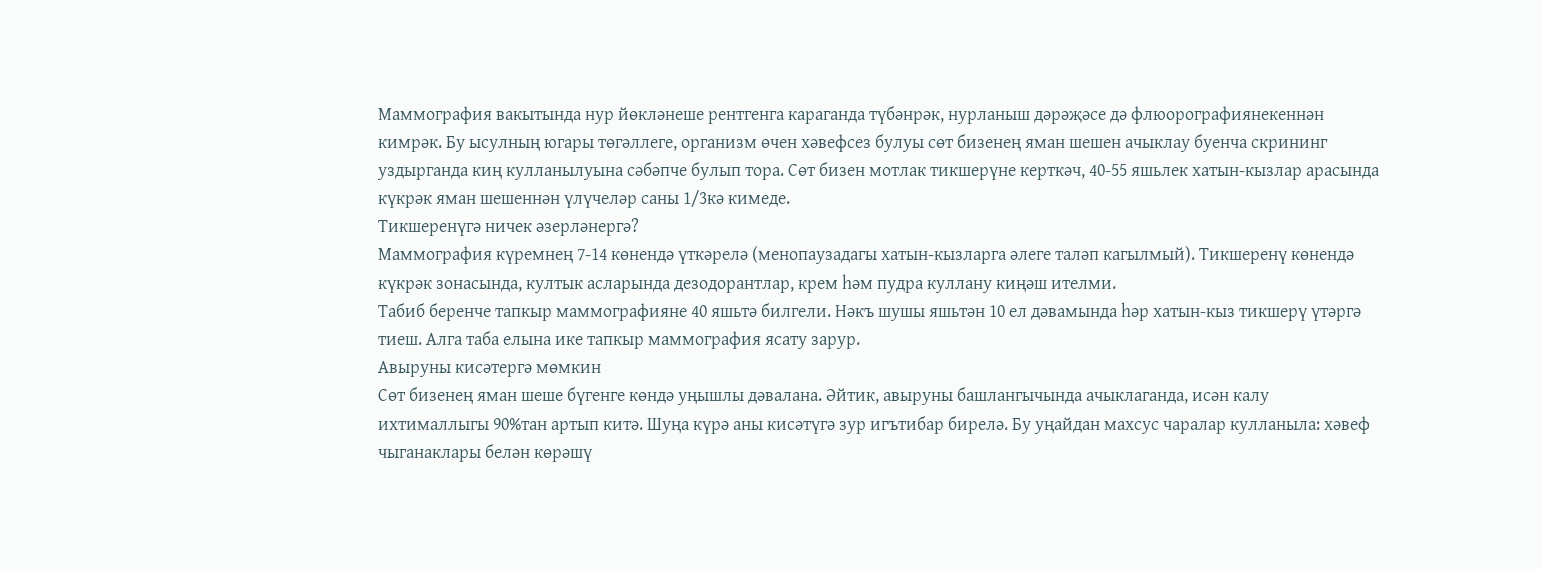Маммография вакытында нур йөкләнеше рентгенга караганда түбәнрәк, нурланыш дәрәҗәсе дә флюорографиянекеннән кимрәк. Бу ысулның югары төгәллеге, организм өчен хәвефсез булуы сөт бизенең яман шешен ачыклау буенча скрининг уздырганда киң кулланылуына сәбәпче булып тора. Сөт бизен мотлак тикшерүне керткәч, 40-55 яшьлек хатын-кызлар арасында күкрәк яман шешеннән үлүчеләр саны 1/3кә кимеде.
Тикшеренүгә ничек әзерләнергә?
Маммография күремнең 7-14 көнендә үткәрелә (менопаузадагы хатын-кызларга әлеге таләп кагылмый). Тикшеренү көнендә күкрәк зонасында, култык асларында дезодорантлар, крем һәм пудра куллану киңәш ителми.
Табиб беренче тапкыр маммографияне 40 яшьтә билгели. Нәкъ шушы яшьтән 10 ел дәвамында һәр хатын-кыз тикшерү үтәргә тиеш. Алга таба елына ике тапкыр маммография ясату зарур.
Авыруны кисәтергә мөмкин
Сөт бизенең яман шеше бүгенге көндә уңышлы дәвалана. Әйтик, авыруны башлангычында ачыклаганда, исән калу ихтималлыгы 90%тан артып китә. Шуңа күрә аны кисәтүгә зур игътибар бирелә. Бу уңайдан махсус чаралар кулланыла: хәвеф чыганаклары белән көрәшү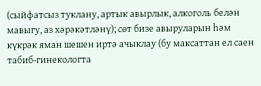(сыйфатсыз туклану, артык авырлык, алкоголь белән мавыгу, аз хәрәкәтләнү); сөт бизе авыруларын һәм күкрәк яман шешен иртә ачыклау (бу максаттан ел саен табиб-гинекологта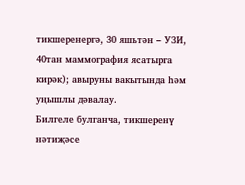тикшеренергә, 30 яшьтән – УЗИ, 40тан маммография ясатырга кирәк); авыруны вакытында һәм уңышлы дәвалау.
Билгеле булганча, тикшеренү нәтиҗәсе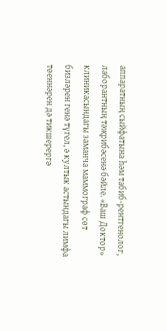аппаратның сыйфатына һәм табиб-рентгенолог, лаборантның тәҗрибәсенә бәйле. «Ваш Доктор» клиникасындагы заманча маммограф сөт бизләрен генә түгел, ә култык астындагы лимфа төеннәрен дә тикшерергә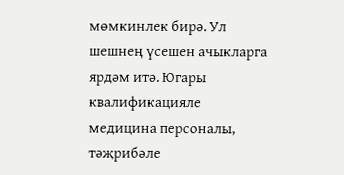мөмкинлек бирә. Ул шешнең үсешен ачыкларга ярдәм итә. Югары квалификацияле медицина персоналы, тәҗрибәле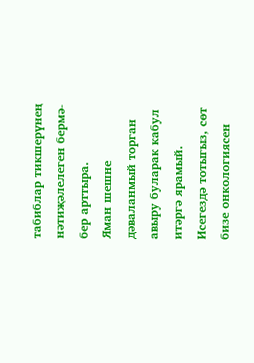табиблар тикшерүнең нәтиҗәлелеген бермә-бер арттыра.
Яман шешне дәваланмый торган авыру буларак кабул итәргә ярамый. Исегездә тотыгыз, сөт бизе онкологиясен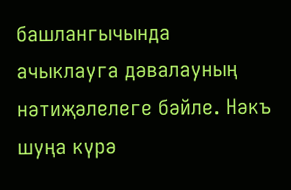башлангычында ачыклауга дәвалауның нәтиҗәлелеге бәйле. Нәкъ шуңа күрә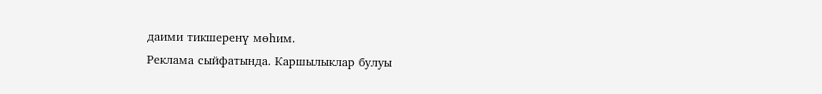даими тикшеренү мөһим.
Реклама сыйфатында. Каршылыклар булуы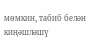мөмкин, табиб белән киңәшләшү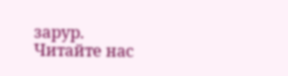зарур.
Читайте нас